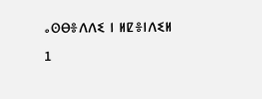ⴰⵙⴱⴻⴷⴷⵉ ⵏ ⵍⵇⴻⵏⴷⵉⵍ
1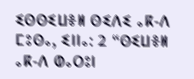ⵉⵙⵙⵉⵡⴻⵍ ⵙⵉⴷⵉ ⴰⴽ-ⴷ ⵎⵓⵙⴰ, ⵉⵏⵏⴰ: 2 “ⵙⵉⵡⴻⵍ ⴰⴽ-ⴷ ⵀⴰⵔⵓⵏ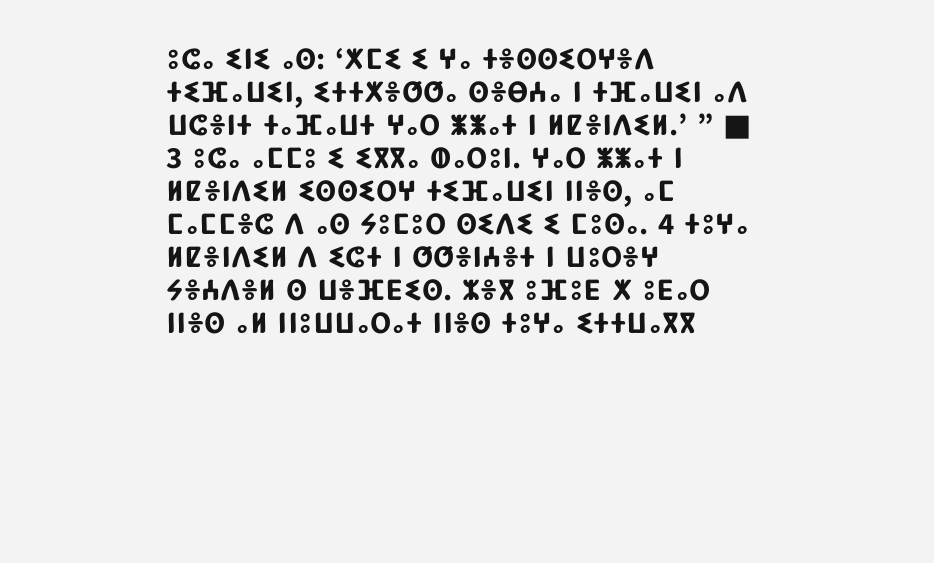ⵓⵛⴰ ⵉⵏⵉ ⴰⵙ: ‘ⵅⵎⵉ ⵉ ⵖⴰ ⵜⴻⵙⵙⵉⵔⵖⴻⴷ ⵜⵉⴼⴰⵡⵉⵏ, ⵉⵜⵜⵅⴻⵚⵚⴰ ⵙⴻⴱⵄⴰ ⵏ ⵜⴼⴰⵡⵉⵏ ⴰⴷ ⵡⵛⴻⵏⵜ ⵜⴰⴼⴰⵡⵜ ⵖⴰⵔ ⵥⵥⴰⵜ ⵏ ⵍⵇⴻⵏⴷⵉⵍ.’ ” ■
3 ⵓⵛⴰ ⴰⵎⵎⵓ ⵉ ⵉⴳⴳⴰ ⵀⴰⵔⵓⵏ. ⵖⴰⵔ ⵥⵥⴰⵜ ⵏ ⵍⵇⴻⵏⴷⵉⵍ ⵉⵙⵙⵉⵔⵖ ⵜⵉⴼⴰⵡⵉⵏ ⵏⵏⴻⵙ, ⴰⵎ ⵎⴰⵎⵎⴻⵛ ⴷ ⴰⵙ ⵢⵓⵎⵓⵔ ⵙⵉⴷⵉ ⵉ ⵎⵓⵙⴰ. 4 ⵜⵓⵖⴰ ⵍⵇⴻⵏⴷⵉⵍ ⴷ ⵉⵛⵜ ⵏ ⵚⵚⴻⵏⵄⴻⵜ ⵏ ⵡⵓⵔⴻⵖ ⵢⴻⵄⴷⴻⵍ ⵙ ⵡⴻⴼⴹⵉⵙ. ⵣⴻⴳ ⵓⴼⵓⴹ ⵅ ⵓⴹⴰⵔ ⵏⵏⴻⵙ ⴰⵍ ⵏⵏⵓⵡⵡⴰⵔⴰⵜ ⵏⵏⴻⵙ ⵜⵓⵖⴰ ⵉⵜⵜⵡⴰⴳⴳ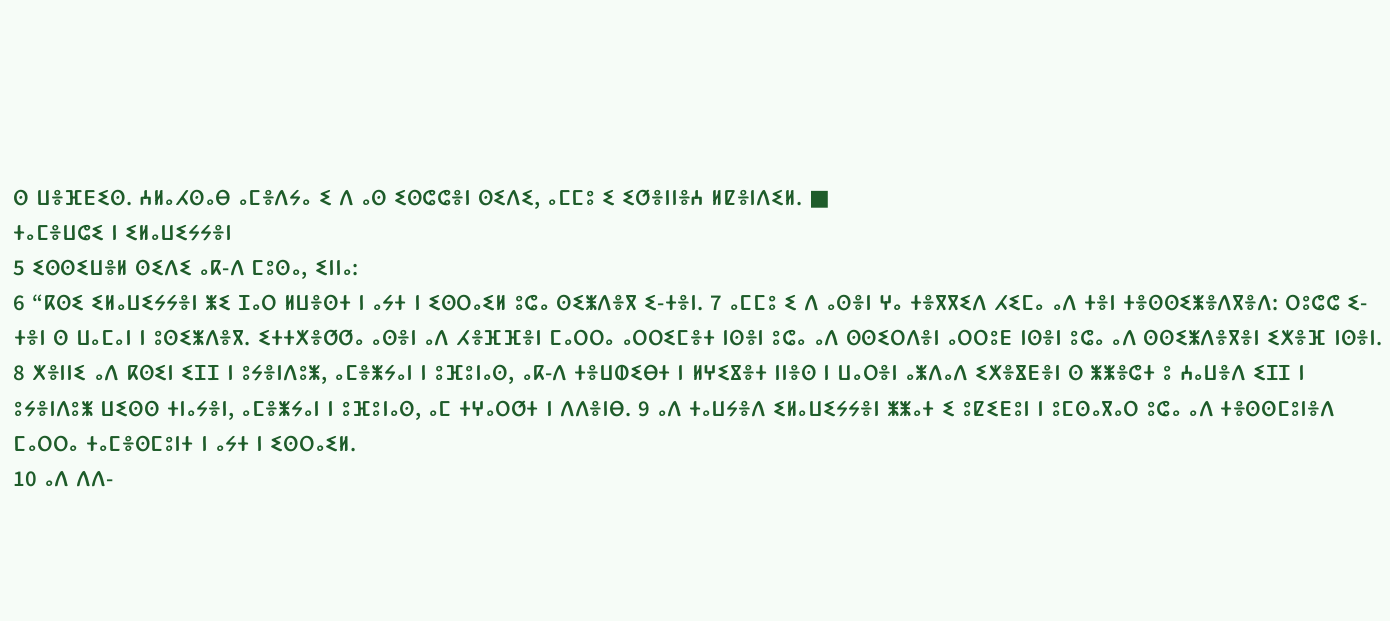ⵙ ⵡⴻⴼⴹⵉⵙ. ⵄⵍⴰⵃⵙⴰⴱ ⴰⵎⴻⴷⵢⴰ ⵉ ⴷ ⴰⵙ ⵉⵙⵛⵛⴻⵏ ⵙⵉⴷⵉ, ⴰⵎⵎⵓ ⵉ ⵉⵚⴻⵏⵏⴻⵄ ⵍⵇⴻⵏⴷⵉⵍ. ■
ⵜⴰⵎⴻⵡⵛⵉ ⵏ ⵉⵍⴰⵡⵉⵢⵢⴻⵏ
5 ⵉⵙⵙⵉⵡⴻⵍ ⵙⵉⴷⵉ ⴰⴽ-ⴷ ⵎⵓⵙⴰ, ⵉⵏⵏⴰ:
6 “ⴽⵙⵉ ⵉⵍⴰⵡⵉⵢⵢⴻⵏ ⵥⵉ ⵊⴰⵔ ⵍⵡⴻⵙⵜ ⵏ ⴰⵢⵜ ⵏ ⵉⵙⵔⴰⵉⵍ ⵓⵛⴰ ⵙⵉⵥⴷⴻⴳ ⵉ-ⵜⴻⵏ. 7 ⴰⵎⵎⵓ ⵉ ⴷ ⴰⵙⴻⵏ ⵖⴰ ⵜⴻⴳⴳⵉⴷ ⵃⵉⵎⴰ ⴰⴷ ⵜⴻⵏ ⵜⴻⵙⵙⵉⵥⴻⴷⴳⴻⴷ: ⵔⵓⵛⵛ ⵉ-ⵜⴻⵏ ⵙ ⵡⴰⵎⴰⵏ ⵏ ⵓⵙⵉⵥⴷⴻⴳ. ⵉⵜⵜⵅⴻⵚⵚⴰ ⴰⵙⴻⵏ ⴰⴷ ⵃⴻⴼⴼⴻⵏ ⵎⴰⵔⵔⴰ ⴰⵔⵔⵉⵎⴻⵜ ⵏⵙⴻⵏ ⵓⵛⴰ ⴰⴷ ⵙⵙⵉⵔⴷⴻⵏ ⴰⵔⵔⵓⴹ ⵏⵙⴻⵏ ⵓⵛⴰ ⴰⴷ ⵙⵙⵉⵥⴷⴻⴳⴻⵏ ⵉⵅⴻⴼ ⵏⵙⴻⵏ. 8 ⵅⴻⵏⵏⵉ ⴰⴷ ⴽⵙⵉⵏ ⵉⵊⵊ ⵏ ⵓⵢⴻⵏⴷⵓⵥ, ⴰⵎⴻⵥⵢⴰⵏ ⵏ ⵓⴼⵓⵏⴰⵙ, ⴰⴽ-ⴷ ⵜⴻⵡⵀⵉⴱⵜ ⵏ ⵍⵖⵉⴵⴻⵜ ⵏⵏⴻⵙ ⵏ ⵡⴰⵔⴻⵏ ⴰⵥⴷⴰⴷ ⵉⵅⴻⴵⴹⴻⵏ ⵙ ⵥⵥⴻⵛⵜ ⵓ ⵄⴰⵡⴻⴷ ⵉⵊⵊ ⵏ ⵓⵢⴻⵏⴷⵓⵥ ⵡⵉⵙⵙ ⵜⵏⴰⵢⴻⵏ, ⴰⵎⴻⵥⵢⴰⵏ ⵏ ⵓⴼⵓⵏⴰⵙ, ⴰⵎ ⵜⵖⴰⵔⵚⵜ ⵏ ⴷⴷⴻⵏⴱ. 9 ⴰⴷ ⵜⴰⵡⵢⴻⴷ ⵉⵍⴰⵡⵉⵢⵢⴻⵏ ⵥⵥⴰⵜ ⵉ ⵓⵇⵉⴹⵓⵏ ⵏ ⵓⵎⵙⴰⴳⴰⵔ ⵓⵛⴰ ⴰⴷ ⵜⴻⵙⵙⵎⵓⵏⴻⴷ ⵎⴰⵔⵔⴰ ⵜⴰⵎⴻⵙⵎⵓⵏⵜ ⵏ ⴰⵢⵜ ⵏ ⵉⵙⵔⴰⵉⵍ.
10 ⴰⴷ ⴷⴷ-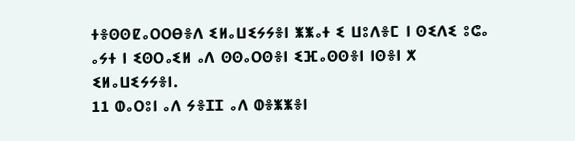ⵜⴻⵙⵙⵇⴰⵔⵔⴱⴻⴷ ⵉⵍⴰⵡⵉⵢⵢⴻⵏ ⵥⵥⴰⵜ ⵉ ⵡⵓⴷⴻⵎ ⵏ ⵙⵉⴷⵉ ⵓⵛⴰ ⴰⵢⵜ ⵏ ⵉⵙⵔⴰⵉⵍ ⴰⴷ ⵙⵙⴰⵔⵙⴻⵏ ⵉⴼⴰⵙⵙⴻⵏ ⵏⵙⴻⵏ ⵅ ⵉⵍⴰⵡⵉⵢⵢⴻⵏ.
11 ⵀⴰⵔⵓⵏ ⴰⴷ ⵢⴻⵊⵊ ⴰⴷ ⵀⴻⵥⵥⴻⵏ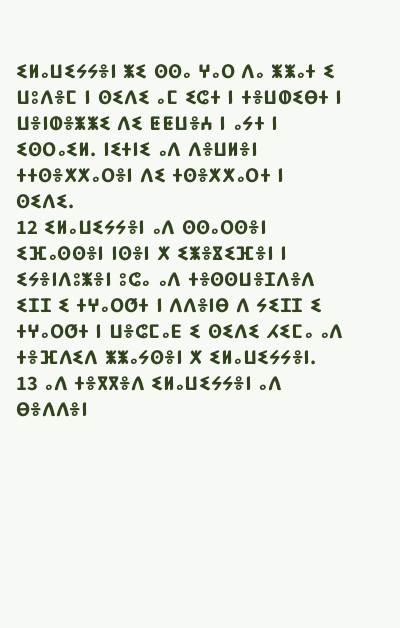ⵉⵍⴰⵡⵉⵢⵢⴻⵏ ⵥⵉ ⵙⵙⴰ ⵖⴰⵔ ⴷⴰ ⵥⵥⴰⵜ ⵉ ⵡⵓⴷⴻⵎ ⵏ ⵙⵉⴷⵉ ⴰⵎ ⵉⵛⵜ ⵏ ⵜⴻⵡⵀⵉⴱⵜ ⵏ ⵡⴻⵏⵀⴻⵥⵥⵉ ⴷⵉ ⵟⵟⵡⴻⵄ ⵏ ⴰⵢⵜ ⵏ ⵉⵙⵔⴰⵉⵍ. ⵏⵉⵜⵏⵉ ⴰⴷ ⴷⴻⵡⵍⴻⵏ ⵜⵜⵙⴻⵅⵅⴰⵔⴻⵏ ⴷⵉ ⵜⵙⴻⵅⵅⴰⵔⵜ ⵏ ⵙⵉⴷⵉ.
12 ⵉⵍⴰⵡⵉⵢⵢⴻⵏ ⴰⴷ ⵙⵙⴰⵔⵙⴻⵏ ⵉⴼⴰⵙⵙⴻⵏ ⵏⵙⴻⵏ ⵅ ⵉⵥⴻⴵⵉⴼⴻⵏ ⵏ ⵉⵢⴻⵏⴷⵓⵥⴻⵏ ⵓⵛⴰ ⴰⴷ ⵜⴻⵙⵙⵡⴻⵊⴷⴻⴷ ⵉⵊⵊ ⵉ ⵜⵖⴰⵔⵚⵜ ⵏ ⴷⴷⴻⵏⴱ ⴷ ⵢⵉⵊⵊ ⵉ ⵜⵖⴰⵔⵚⵜ ⵏ ⵡⴻⵛⵎⴰⴹ ⵉ ⵙⵉⴷⵉ ⵃⵉⵎⴰ ⴰⴷ ⵜⴻⴼⴷⵉⴷ ⵥⵥⴰⵢⵙⴻⵏ ⵅ ⵉⵍⴰⵡⵉⵢⵢⴻⵏ.
13 ⴰⴷ ⵜⴻⴳⴳⴻⴷ ⵉⵍⴰⵡⵉⵢⵢⴻⵏ ⴰⴷ ⴱⴻⴷⴷⴻⵏ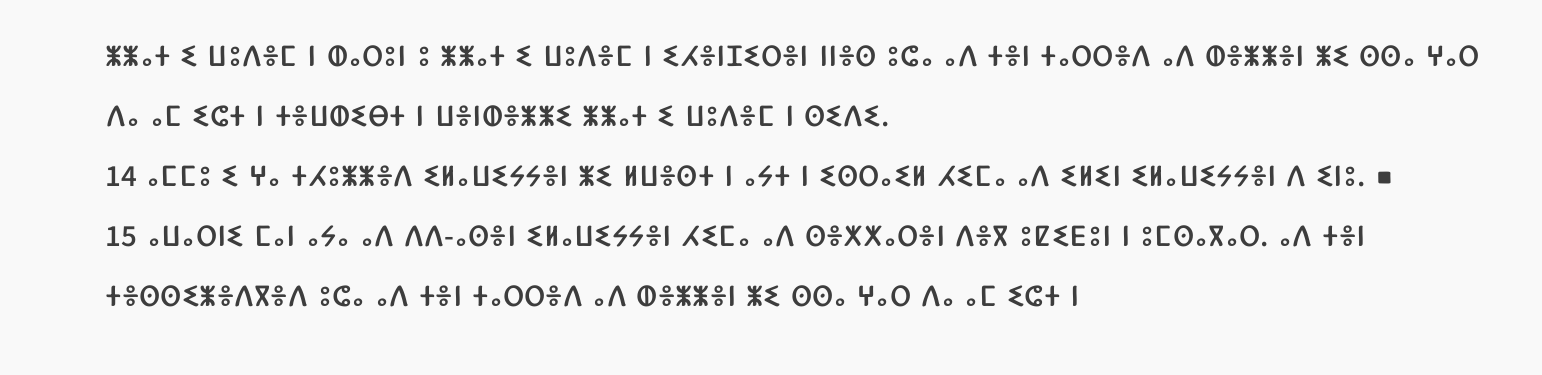ⵥⵥⴰⵜ ⵉ ⵡⵓⴷⴻⵎ ⵏ ⵀⴰⵔⵓⵏ ⵓ ⵥⵥⴰⵜ ⵉ ⵡⵓⴷⴻⵎ ⵏ ⵉⵃⴻⵏⵊⵉⵔⴻⵏ ⵏⵏⴻⵙ ⵓⵛⴰ ⴰⴷ ⵜⴻⵏ ⵜⴰⵔⵔⴻⴷ ⴰⴷ ⵀⴻⵥⵥⴻⵏ ⵥⵉ ⵙⵙⴰ ⵖⴰⵔ ⴷⴰ ⴰⵎ ⵉⵛⵜ ⵏ ⵜⴻⵡⵀⵉⴱⵜ ⵏ ⵡⴻⵏⵀⴻⵥⵥⵉ ⵥⵥⴰⵜ ⵉ ⵡⵓⴷⴻⵎ ⵏ ⵙⵉⴷⵉ.
14 ⴰⵎⵎⵓ ⵉ ⵖⴰ ⵜⵃⵓⵥⵥⴻⴷ ⵉⵍⴰⵡⵉⵢⵢⴻⵏ ⵥⵉ ⵍⵡⴻⵙⵜ ⵏ ⴰⵢⵜ ⵏ ⵉⵙⵔⴰⵉⵍ ⵃⵉⵎⴰ ⴰⴷ ⵉⵍⵉⵏ ⵉⵍⴰⵡⵉⵢⵢⴻⵏ ⴷ ⵉⵏⵓ. ■
15 ⴰⵡⴰⵔⵏⵉ ⵎⴰⵏ ⴰⵢⴰ ⴰⴷ ⴷⴷ-ⴰⵙⴻⵏ ⵉⵍⴰⵡⵉⵢⵢⴻⵏ ⵃⵉⵎⴰ ⴰⴷ ⵙⴻⵅⵅⴰⵔⴻⵏ ⴷⴻⴳ ⵓⵇⵉⴹⵓⵏ ⵏ ⵓⵎⵙⴰⴳⴰⵔ. ⴰⴷ ⵜⴻⵏ ⵜⴻⵙⵙⵉⵥⴻⴷⴳⴻⴷ ⵓⵛⴰ ⴰⴷ ⵜⴻⵏ ⵜⴰⵔⵔⴻⴷ ⴰⴷ ⵀⴻⵥⵥⴻⵏ ⵥⵉ ⵙⵙⴰ ⵖⴰⵔ ⴷⴰ ⴰⵎ ⵉⵛⵜ ⵏ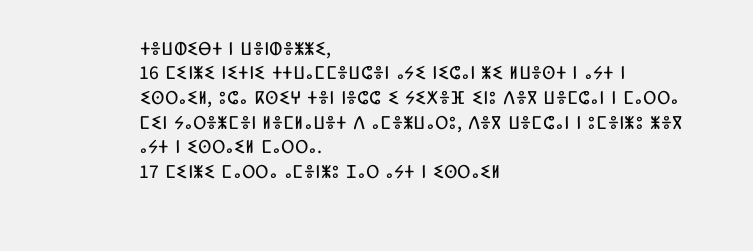ⵜⴻⵡⵀⵉⴱⵜ ⵏ ⵡⴻⵏⵀⴻⵥⵥⵉ,
16 ⵎⵉⵏⵥⵉ ⵏⵉⵜⵏⵉ ⵜⵜⵡⴰⵎⵎⴻⵡⵛⴻⵏ ⴰⵢⵉ ⵏⵉⵛⴰⵏ ⵥⵉ ⵍⵡⴻⵙⵜ ⵏ ⴰⵢⵜ ⵏ ⵉⵙⵔⴰⵉⵍ, ⵓⵛⴰ ⴽⵙⵉⵖ ⵜⴻⵏ ⵏⴻⵛⵛ ⵉ ⵢⵉⵅⴻⴼ ⵉⵏⵓ ⴷⴻⴳ ⵡⴻⵎⵛⴰⵏ ⵏ ⵎⴰⵔⵔⴰ ⵎⵉⵏ ⵢⴰⵔⴻⵥⵎⴻⵏ ⵍⴻⵎⵍⴰⵡⴻⵜ ⴷ ⴰⵎⴻⵥⵡⴰⵔⵓ, ⴷⴻⴳ ⵡⴻⵎⵛⴰⵏ ⵏ ⵓⵎⴻⵏⵥⵓ ⵥⴻⴳ ⴰⵢⵜ ⵏ ⵉⵙⵔⴰⵉⵍ ⵎⴰⵔⵔⴰ.
17 ⵎⵉⵏⵥⵉ ⵎⴰⵔⵔⴰ ⴰⵎⴻⵏⵥⵓ ⵊⴰⵔ ⴰⵢⵜ ⵏ ⵉⵙⵔⴰⵉⵍ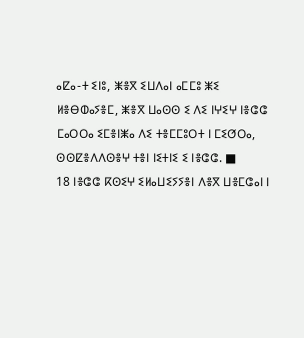ⴰⵇⴰ-ⵜ ⵉⵏⵓ, ⵥⴻⴳ ⵉⵡⴷⴰⵏ ⴰⵎⵎⵓ ⵥⵉ ⵍⴻⴱⵀⴰⵢⴻⵎ, ⵥⴻⴳ ⵡⴰⵙⵙ ⵉ ⴷⵉ ⵏⵖⵉⵖ ⵏⴻⵛⵛ ⵎⴰⵔⵔⴰ ⵉⵎⴻⵏⵥⴰ ⴷⵉ ⵜⴻⵎⵎⵓⵔⵜ ⵏ ⵎⵉⵚⵔⴰ, ⵙⵙⵇⴻⴷⴷⵙⴻⵖ ⵜⴻⵏ ⵏⵉⵜⵏⵉ ⵉ ⵏⴻⵛⵛ. ■
18 ⵏⴻⵛⵛ ⴽⵙⵉⵖ ⵉⵍⴰⵡⵉⵢⵢⴻⵏ ⴷⴻⴳ ⵡⴻⵎⵛⴰⵏ ⵏ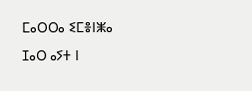ⵎⴰⵔⵔⴰ ⵉⵎⴻⵏⵥⴰ ⵊⴰⵔ ⴰⵢⵜ ⵏ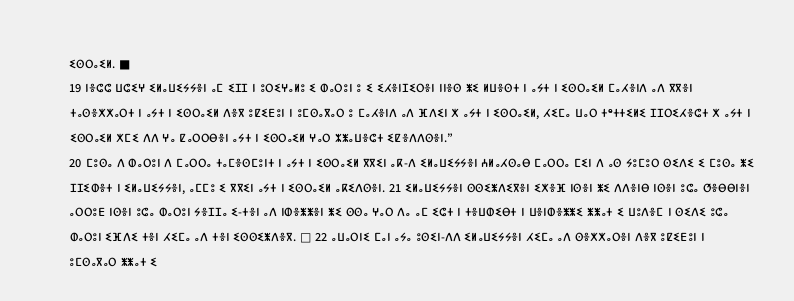ⵉⵙⵔⴰⵉⵍ. ■
19 ⵏⴻⵛⵛ ⵡⵛⵉⵖ ⵉⵍⴰⵡⵉⵢⵢⴻⵏ ⴰⵎ ⵉⵊⵊ ⵏ ⵓⵔⵉⵖⴰⵍⵓ ⵉ ⵀⴰⵔⵓⵏ ⵓ ⵉ ⵉⵃⴻⵏⵊⵉⵔⴻⵏ ⵏⵏⴻⵙ ⵥⵉ ⵍⵡⴻⵙⵜ ⵏ ⴰⵢⵜ ⵏ ⵉⵙⵔⴰⵉⵍ ⵎⴰⵃⴻⵏⴷ ⴰⴷ ⴳⴳⴻⵏ ⵜⴰⵙⴻⵅⵅⴰⵔⵜ ⵏ ⴰⵢⵜ ⵏ ⵉⵙⵔⴰⵉⵍ ⴷⴻⴳ ⵓⵇⵉⴹⵓⵏ ⵏ ⵓⵎⵙⴰⴳⴰⵔ ⵓ ⵎⴰⵃⴻⵏⴷ ⴰⴷ ⴼⴷⵉⵏ ⵅ ⴰⵢⵜ ⵏ ⵉⵙⵔⴰⵉⵍ, ⵃⵉⵎⴰ ⵡⴰⵔ ⵜᵉⵜⵜⵉⵍⵉ ⵊⵊⵔⵉⵃⴻⵛⵜ ⵅ ⴰⵢⵜ ⵏ ⵉⵙⵔⴰⵉⵍ ⵅⵎⵉ ⴷⴷ ⵖⴰ ⵇⴰⵔⵔⴱⴻⵏ ⴰⵢⵜ ⵏ ⵉⵙⵔⴰⵉⵍ ⵖⴰⵔ ⵣⵥⴰⵡⴻⵛⵜ ⵉⵇⴻⴷⴷⵙⴻⵏ.”
20 ⵎⵓⵙⴰ ⴷ ⵀⴰⵔⵓⵏ ⴷ ⵎⴰⵔⵔⴰ ⵜⴰⵎⴻⵙⵎⵓⵏⵜ ⵏ ⴰⵢⵜ ⵏ ⵉⵙⵔⴰⵉⵍ ⴳⴳⵉⵏ ⴰⴽ-ⴷ ⵉⵍⴰⵡⵉⵢⵢⴻⵏ ⵄⵍⴰⵃⵙⴰⴱ ⵎⴰⵔⵔⴰ ⵎⵉⵏ ⴷ ⴰⵙ ⵢⵓⵎⵓⵔ ⵙⵉⴷⵉ ⵉ ⵎⵓⵙⴰ ⵥⵉ ⵊⵊⵉⵀⴻⵜ ⵏ ⵉⵍⴰⵡⵉⵢⵢⴻⵏ, ⴰⵎⵎⵓ ⵉ ⴳⴳⵉⵏ ⴰⵢⵜ ⵏ ⵉⵙⵔⴰⵉⵍ ⴰⴽⵉⴷⵙⴻⵏ. 21 ⵉⵍⴰⵡⵉⵢⵢⴻⵏ ⵙⵙⵉⵥⴷⵉⴳⴻⵏ ⵉⵅⴻⴼ ⵏⵙⴻⵏ ⵥⵉ ⴷⴷⴻⵏⴱ ⵏⵙⴻⵏ ⵓⵛⴰ ⵚⴻⴱⴱⵏⴻⵏ ⴰⵔⵔⵓⴹ ⵏⵙⴻⵏ ⵓⵛⴰ ⵀⴰⵔⵓⵏ ⵢⴻⵊⵊⴰ ⵉ-ⵜⴻⵏ ⴰⴷ ⵏⵀⴻⵥⵥⴻⵏ ⵥⵉ ⵙⵙⴰ ⵖⴰⵔ ⴷⴰ ⴰⵎ ⵉⵛⵜ ⵏ ⵜⴻⵡⵀⵉⴱⵜ ⵏ ⵡⴻⵏⵀⴻⵥⵥⵉ ⵥⵥⴰⵜ ⵉ ⵡⵓⴷⴻⵎ ⵏ ⵙⵉⴷⵉ ⵓⵛⴰ ⵀⴰⵔⵓⵏ ⵉⴼⴷⵉ ⵜⴻⵏ ⵃⵉⵎⴰ ⴰⴷ ⵜⴻⵏ ⵉⵙⵙⵉⵥⴷⴻⴳ. □ 22 ⴰⵡⴰⵔⵏⵉ ⵎⴰⵏ ⴰⵢⴰ ⵓⵙⵉⵏ-ⴷⴷ ⵉⵍⴰⵡⵉⵢⵢⴻⵏ ⵃⵉⵎⴰ ⴰⴷ ⵙⴻⵅⵅⴰⵔⴻⵏ ⴷⴻⴳ ⵓⵇⵉⴹⵓⵏ ⵏ ⵓⵎⵙⴰⴳⴰⵔ ⵥⵥⴰⵜ ⵉ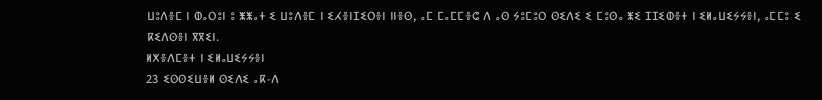ⵡⵓⴷⴻⵎ ⵏ ⵀⴰⵔⵓⵏ ⵓ ⵥⵥⴰⵜ ⵉ ⵡⵓⴷⴻⵎ ⵏ ⵉⵃⴻⵏⵊⵉⵔⴻⵏ ⵏⵏⴻⵙ, ⴰⵎ ⵎⴰⵎⵎⴻⵛ ⴷ ⴰⵙ ⵢⵓⵎⵓⵔ ⵙⵉⴷⵉ ⵉ ⵎⵓⵙⴰ ⵥⵉ ⵊⵊⵉⵀⴻⵜ ⵏ ⵉⵍⴰⵡⵉⵢⵢⴻⵏ, ⴰⵎⵎⵓ ⵉ ⴽⵉⴷⵙⴻⵏ ⴳⴳⵉⵏ.
ⵍⵅⴻⴷⵎⴻⵜ ⵏ ⵉⵍⴰⵡⵉⵢⵢⴻⵏ
23 ⵉⵙⵙⵉⵡⴻⵍ ⵙⵉⴷⵉ ⴰⴽ-ⴷ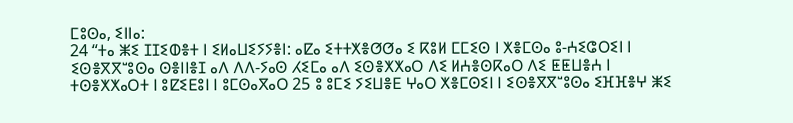ⵎⵓⵙⴰ, ⵉⵏⵏⴰ:
24 “ⵜⴰ ⵥⵉ ⵊⵊⵉⵀⴻⵜ ⵏ ⵉⵍⴰⵡⵉⵢⵢⴻⵏ: ⴰⵇⴰ ⵉⵜⵜⵅⴻⵚⵚⴰ ⵉ ⴽⵓⵍ ⵎⵎⵉⵙ ⵏ ⵅⴻⵎⵙⴰ ⵓ-ⵄⵉⵛⵔⵉⵏ ⵏ ⵉⵙⴻⴳⴳⵯⵓⵙⴰ ⵙⴻⵏⵏⴻⵊ ⴰⴷ ⴷⴷ-ⵢⴰⵙ ⵃⵉⵎⴰ ⴰⴷ ⵉⵙⴻⵅⵅⴰⵔ ⴷⵉ ⵍⵄⴻⵙⴽⴰⵔ ⴷⵉ ⵟⵟⵡⴻⵄ ⵏ ⵜⵙⴻⵅⵅⴰⵔⵜ ⵏ ⵓⵇⵉⴹⵓⵏ ⵏ ⵓⵎⵙⴰⴳⴰⵔ 25 ⵓ ⵓⵎⵉ ⵢⵉⵡⴻⴹ ⵖⴰⵔ ⵅⴻⵎⵙⵉⵏ ⵏ ⵉⵙⴻⴳⴳⵯⵓⵙⴰ ⵉⴼⴼⴻⵖ ⵥⵉ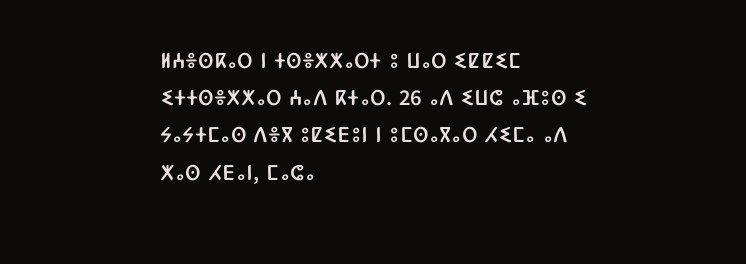ⵍⵄⴻⵙⴽⴰⵔ ⵏ ⵜⵙⴻⵅⵅⴰⵔⵜ ⵓ ⵡⴰⵔ ⵉⵇⵇⵉⵎ ⵉⵜⵜⵙⴻⵅⵅⴰⵔ ⵄⴰⴷ ⴽⵜⴰⵔ. 26 ⴰⴷ ⵉⵡⵛ ⴰⴼⵓⵙ ⵉ ⵢⴰⵢⵜⵎⴰⵙ ⴷⴻⴳ ⵓⵇⵉⴹⵓⵏ ⵏ ⵓⵎⵙⴰⴳⴰⵔ ⵃⵉⵎⴰ ⴰⴷ ⵅⴰⵙ ⵃⴹⴰⵏ, ⵎⴰⵛⴰ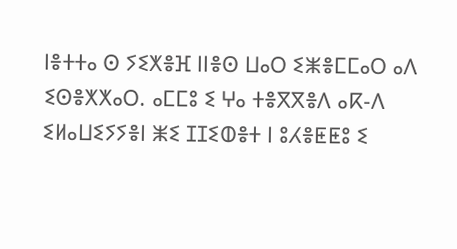ⵏⴻⵜⵜⴰ ⵙ ⵢⵉⵅⴻⴼ ⵏⵏⴻⵙ ⵡⴰⵔ ⵉⵥⴻⵎⵎⴰⵔ ⴰⴷ ⵉⵙⴻⵅⵅⴰⵔ. ⴰⵎⵎⵓ ⵉ ⵖⴰ ⵜⴻⴳⴳⴻⴷ ⴰⴽ-ⴷ ⵉⵍⴰⵡⵉⵢⵢⴻⵏ ⵥⵉ ⵊⵊⵉⵀⴻⵜ ⵏ ⵓⵃⴻⵟⵟⵓ ⵉ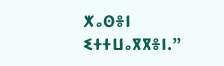ⵅⴰⵙⴻⵏ ⵉⵜⵜⵡⴰⴳⴳⴻⵏ.”